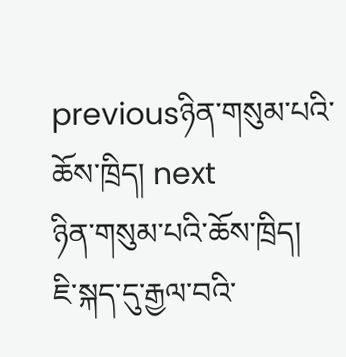previousཉིན་གསུམ་པའི་ཆོས་ཁྲིད། next
ཉིན་གསུམ་པའི་ཆོས་ཁྲིད།
ཇི་སྐད་དུ་རྒྱལ་བའི་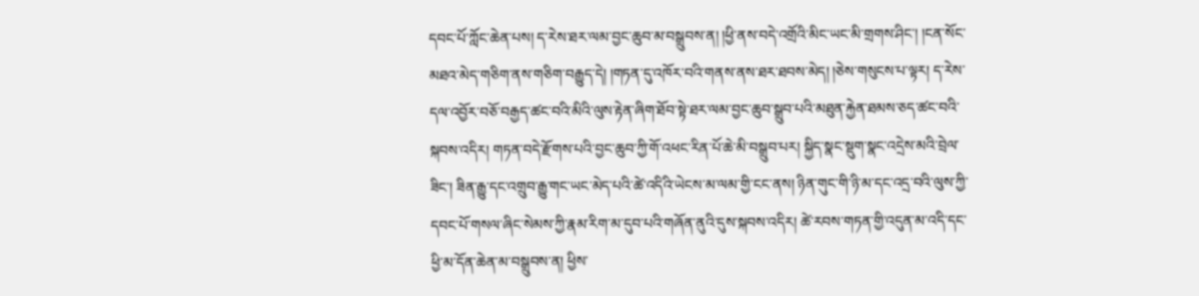དབང་པོ་ཀློང་ཆེན་པས། ད་རེས་ཐར་ལམ་བྱང་ཆུབ་མ་བསྒྲུབས་ན། །ཕྱི་ནས་བདེ་འགྲོའི་མིང་ཡང་མི་གྲགས་ཤིང་། །ངན་སོང་མཐའ་མེད་གཅིག་ནས་གཅིག་བརྒྱུད་དེ། །གཏན་དུ་འཁོར་བའི་གནས་ནས་ཐར་ཐབས་མེད། །ཅེས་གསུངས་པ་ལྟར། ད་རེས་དལ་འབྱོར་བཅོ་བརྒྱད་ཚང་བའི་མིའི་ལུས་རྟེན་ཞིག་ཐོབ་སྟེ་ཐར་ལམ་བྱང་ཆུབ་སྒྲུབ་པའི་མཐུན་རྐྱེན་ཐམས་ཅད་ཚང་བའི་སྐབས་འདིར། གཏན་བདེ་རྫོགས་པའི་བྱང་ཆུབ་ཀྱི་གོ་འཕང་རིན་པོ་ཆེ་མི་བསྒྲུབ་པར། སྐྱིད་སྣང་སྡུག་སྣང་འདྲེས་མའི་བྲེལ་ཟིང་། ཟིན་རྒྱུ་དང་འགྲུབ་རྒྱུ་གང་ཡང་མེད་པའི་ཚེ་འདིའི་ཡེངས་མ་ལམ་གྱི་ངང་ནས། ཉིན་གུང་གི་ཉི་མ་དང་འདྲ་བའི་ལུས་ཀྱི་དབང་པོ་གསལ་ཞིང་སེམས་ཀྱི་རྣམ་རིག་མ་དུབ་པའི་གཞོན་ནུའི་དུས་སྐབས་འདིར། ཚེ་རབས་གཏན་གྱི་འདུན་མ་འདི་དང་ཕྱི་མ་དོན་ཆེན་མ་བསྒྲུབས་ན། ཕྱིས་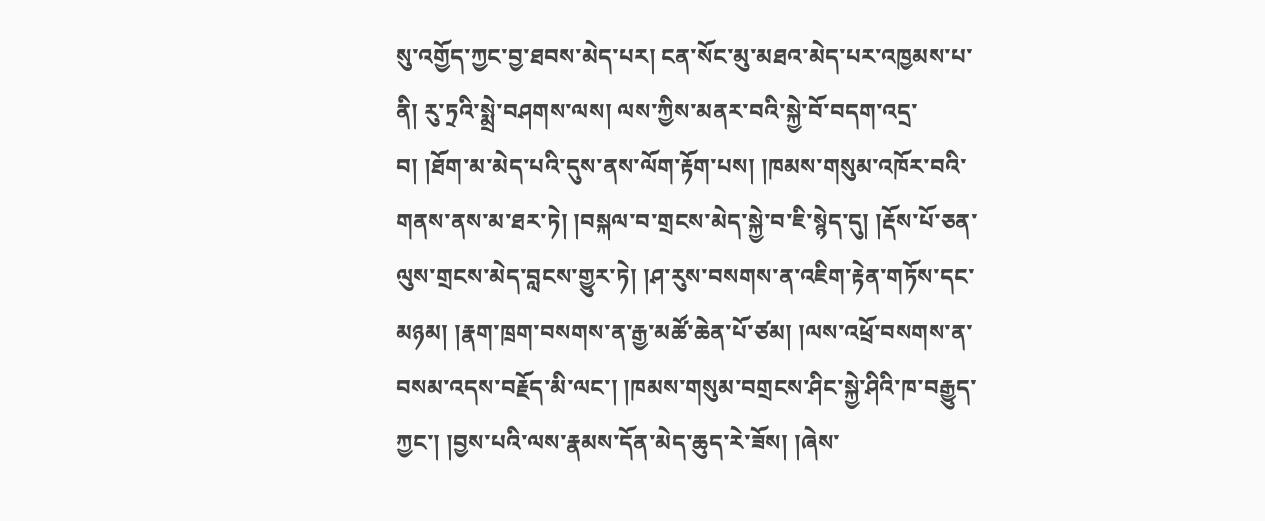སུ་འགྱོད་ཀྱང་བྱ་ཐབས་མེད་པར། ངན་སོང་མུ་མཐའ་མེད་པར་འཁྱམས་པ་ནི། རུ་ཏྲའི་སྨྲེ་བཤགས་ལས། ལས་ཀྱིས་མནར་བའི་སྐྱེ་བོ་བདག་འདྲ་བ། །ཐོག་མ་མེད་པའི་དུས་ནས་ལོག་རྟོག་པས། །ཁམས་གསུམ་འཁོར་བའི་གནས་ནས་མ་ཐར་ཏེ། །བསྐལ་བ་གྲངས་མེད་སྐྱེ་བ་ཇི་སྙེད་དུ། །རྡོས་པོ་ཅན་ལུས་གྲངས་མེད་བླངས་གྱུར་ཏེ། །ཤ་རུས་བསགས་ན་འཇིག་རྟེན་གཏོས་དང་མཉམ། །རྣག་ཁྲག་བསགས་ན་རྒྱ་མཚོ་ཆེན་པོ་ཙམ། །ལས་འཕྲོ་བསགས་ན་བསམ་འདས་བརྗོད་མི་ལང་། །ཁམས་གསུམ་བགྲངས་ཤིང་སྐྱེ་ཤིའི་ཁ་བརྒྱུད་ཀྱང་། །བྱས་པའི་ལས་རྣམས་དོན་མེད་ཆུད་རེ་ཟོས། །ཞེས་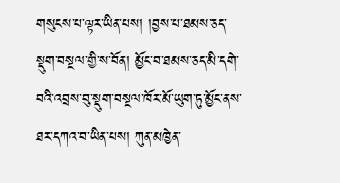གསུངས་པ་ལྟར་ཡིན་པས། །བྱས་པ་ཐམས་ཅད་སྡུག་བསྔལ་གྱི་ས་བོན། མྱོང་བ་ཐམས་ཅད་མི་དགེ་བའི་འབྲས་བུ་སྡུག་བསྔལ་ཁོར་མོ་ཡུག་ཏུ་མྱོང་ནས་ཐར་དཀའ་བ་ཡིན་པས། ཀུན་མཁྱེན་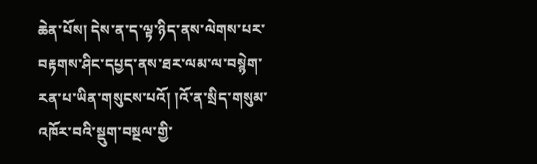ཆེན་པོས། དེས་ན་ད་ལྟ་ཉིད་ནས་ལེགས་པར་བརྟགས་ཤིང་དཔྱད་ནས་ཐར་ལམ་ལ་བསྙེག་རན་པ་ཡིན་གསུངས་པའོ། །འོ་ན་སྲིད་གསུམ་འཁོར་བའི་སྡུག་བསྔལ་གྱི་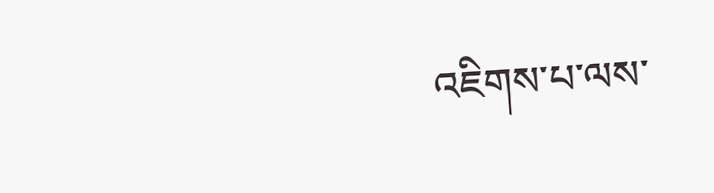འཇིགས་པ་ལས་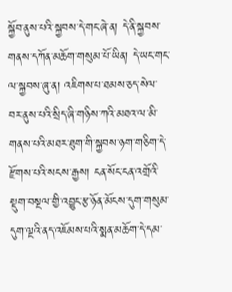སྐྱོབ་ནུས་པའི་སྐྱབས་དེ་གང་ཞེ་ན། དེ་ནི་སྐྱབས་གནས་དཀོན་མཆོག་གསུམ་པོ་ཡིན། དེ་ཡང་གང་ལ་སྐྱབས་ཞུ་ན། འཇིགས་པ་ཐམས་ཅད་སེལ་བར་ནུས་པའི་སྲིད་ཞི་གཉིས་ཀའི་མཐའ་ལ་མི་གནས་པའི་མཐར་ཐུག་གི་སྐྱབས་ཉག་གཅིག་དེ་རྫོགས་པའི་སངས་རྒྱས། ངན་སོང་ངན་འགྲོའི་སྡུག་བསྔལ་གྱི་འབྱུང་རྩ་ཉོན་མོངས་དུག་གསུམ་དུག་ལྔའི་ནད་འཇོམས་པའི་སྨན་མཆོག་དེ་དམ་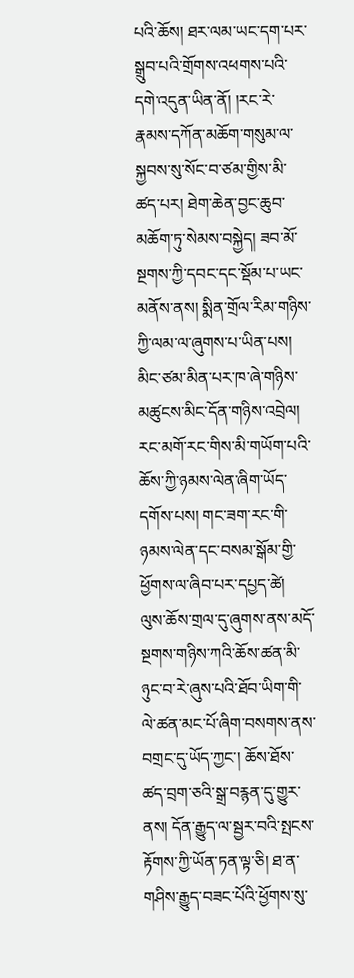པའི་ཆོས། ཐར་ལམ་ཡང་དག་པར་སྒྲུབ་པའི་གྲོགས་འཕགས་པའི་དགེ་འདུན་ཡིན་ནོ། །རང་རེ་རྣམས་དཀོན་མཆོག་གསུམ་ལ་སྐྱབས་སུ་སོང་བ་ཙམ་གྱིས་མི་ཚད་པར། ཐེག་ཆེན་བྱང་ཆུབ་མཆོག་ཏུ་སེམས་བསྐྱེད། ཟབ་མོ་སྔགས་ཀྱི་དབང་དང་སྡོམ་པ་ཡང་མནོས་ནས། སྨིན་གྲོལ་རིམ་གཉིས་ཀྱི་ལམ་ལ་ཞུགས་པ་ཡིན་པས། མིང་ཙམ་མིན་པར་ཁ་ཞེ་གཉིས་མཚུངས་མིང་དོན་གཉིས་འབྲེལ། རང་མགོ་རང་གིས་མི་གཡོག་པའི་ཆོས་ཀྱི་ཉམས་ལེན་ཞིག་ཡོད་དགོས་པས། གང་ཟག་རང་གི་ཉམས་ལེན་དང་བསམ་སྒོམ་གྱི་ཕྱོགས་ལ་ཞིབ་པར་དཔྱད་ཚེ། ལུས་ཆོས་གྲལ་དུ་ཞུགས་ནས་མདོ་སྔགས་གཉིས་ཀའི་ཆོས་ཚན་མི་ཉུང་བ་རེ་ཞུས་པའི་ཐོབ་ཡིག་གི་ལེ་ཚན་མང་པོ་ཞིག་བསགས་ནས་བགྲང་དུ་ཡོད་ཀྱང་། ཆོས་ཐོས་ཚད་བྲག་ཅའི་སྒྲ་བརྙན་དུ་གྱུར་ནས། དོན་རྒྱུད་ལ་སྦྱར་བའི་སྤངས་རྟོགས་ཀྱི་ཡོན་ཏན་ལྟ་ཅི། ཐ་ན་གཤིས་རྒྱུད་བཟང་པོའི་ཕྱོགས་སུ་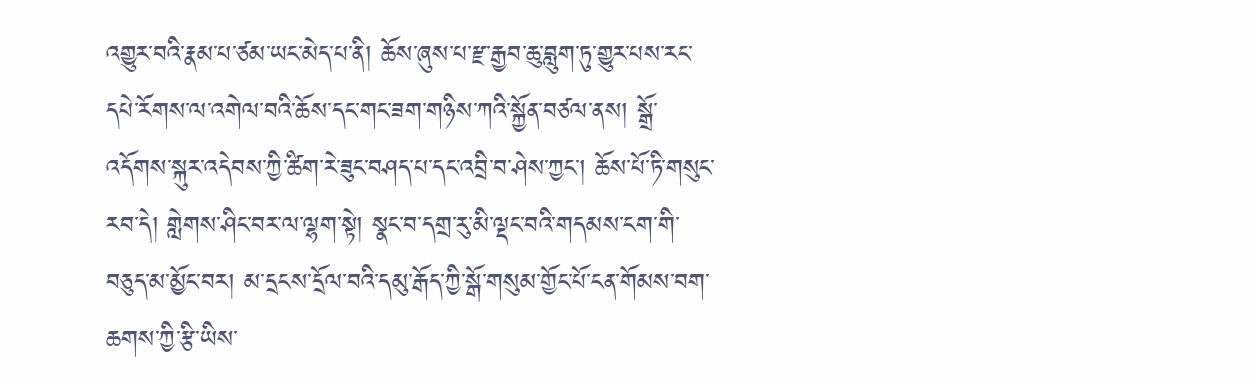འགྱུར་བའི་རྣམ་པ་ཙམ་ཡང་མེད་པ་ནི། ཆོས་ཞུས་པ་རྫ་རྒྱབ་ཆུ་བླུག་ཏུ་གྱུར་པས་རང་དཔེ་རོགས་ལ་འགེལ་བའི་ཆོས་དང་གང་ཟག་གཉིས་ཀའི་སྐྱོན་བཙལ་ནས། སྒྲོ་འདོགས་སྐུར་འདེབས་ཀྱི་ཚིག་རེ་ཟུང་བཤད་པ་དང་འབྲི་བ་ཤེས་ཀྱང་། ཆོས་པོ་ཏི་གསུང་རབ་དེ། གླེགས་ཤིང་བར་ལ་ལྷག་སྟེ། སྣང་བ་དགྲ་རུ་མི་ལྡང་བའི་གདམས་ངག་གི་བཅུད་མ་མྱོང་བར། མ་དྲངས་དྲོལ་བའི་དམུ་རྒོད་ཀྱི་སྒོ་གསུམ་གྱོང་པོ་ངན་གོམས་བག་ཆགས་ཀྱི་རྩི་ཡིས་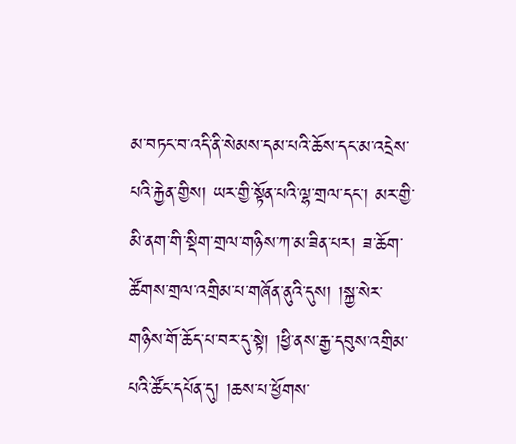མ་བཏང་བ་འདི་ནི་སེམས་དམ་པའི་ཆོས་དང་མ་འདྲེས་པའི་རྐྱེན་གྱིས། ཡར་གྱི་སྟོན་པའི་ལྷ་གྲལ་དང་། མར་གྱི་མི་ནག་གི་སྡིག་གྲལ་གཉིས་ཀ་མ་ཟིན་པར། ཟ་ཆོག་ཚོགས་གྲལ་འགྲིམ་པ་གཞོན་ནུའི་དུས། །སྐྱ་སེར་གཉིས་གོ་ཆོད་པ་བར་དུ་སྟེ། །ཕྱི་ནས་རྒྱ་དབུས་འགྲིམ་པའི་ཚོང་དཔོན་དུ། །ཆས་པ་ཕྱོགས་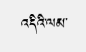འདིའི་ལམ་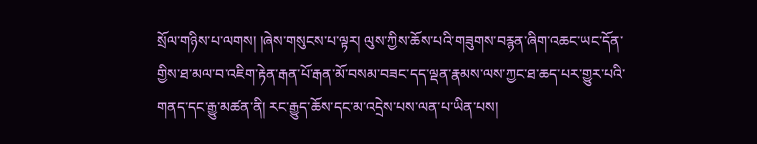སྲོལ་གཉིས་པ་ལགས། །ཞེས་གསུངས་པ་ལྟར། ལུས་ཀྱིས་ཆོས་པའི་གཟུགས་བརྙན་ཞིག་འཆང་ཡང་དོན་གྱིས་ཐ་མལ་བ་འཇིག་རྟེན་རྒན་པོ་རྒན་མོ་བསམ་བཟང་དད་ལྡན་རྣམས་ལས་ཀྱང་ཐ་ཆད་པར་གྱུར་པའི་གནད་དང་རྒྱུ་མཚན་ནི། རང་རྒྱུད་ཆོས་དང་མ་འདྲེས་པས་ལན་པ་ཡིན་པས།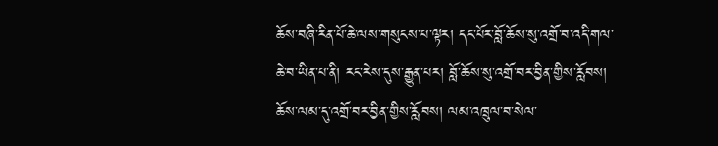ཆོས་བཞི་རིན་པོ་ཆེ་ལས་གསུངས་པ་ལྟར། དང་པོར་བློ་ཆོས་སུ་འགྲོ་བ་འདི་གལ་ཆེ་བ་ཡིན་པ་ནི། རང་རེས་དུས་རྒྱུན་པར། བློ་ཆོས་སུ་འགྲོ་བར་བྱིན་གྱིས་རློབས། ཆོས་ལམ་དུ་འགྲོ་བར་བྱིན་གྱིས་རློབས། ལམ་འཁྲུལ་བ་སེལ་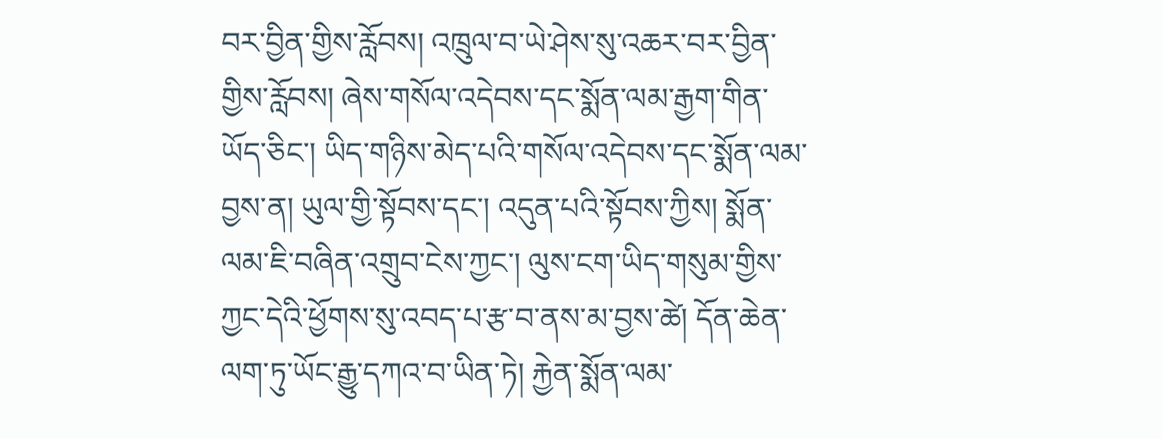བར་བྱིན་གྱིས་རློབས། འཁྲུལ་བ་ཡེ་ཤེས་སུ་འཆར་བར་བྱིན་གྱིས་རློབས། ཞེས་གསོལ་འདེབས་དང་སྨོན་ལམ་རྒྱག་གིན་ཡོད་ཅིང་། ཡིད་གཉིས་མེད་པའི་གསོལ་འདེབས་དང་སྨོན་ལམ་བྱས་ན། ཡུལ་གྱི་སྟོབས་དང་། འདུན་པའི་སྟོབས་ཀྱིས། སྨོན་ལམ་ཇི་བཞིན་འགྲུབ་ངེས་ཀྱང་། ལུས་ངག་ཡིད་གསུམ་གྱིས་ཀྱང་དེའི་ཕྱོགས་སུ་འབད་པ་རྩ་བ་ནས་མ་བྱས་ཚེ། དོན་ཆེན་ལག་ཏུ་ཡོང་རྒྱུ་དཀའ་བ་ཡིན་ཏེ། རྐྱེན་སྨོན་ལམ་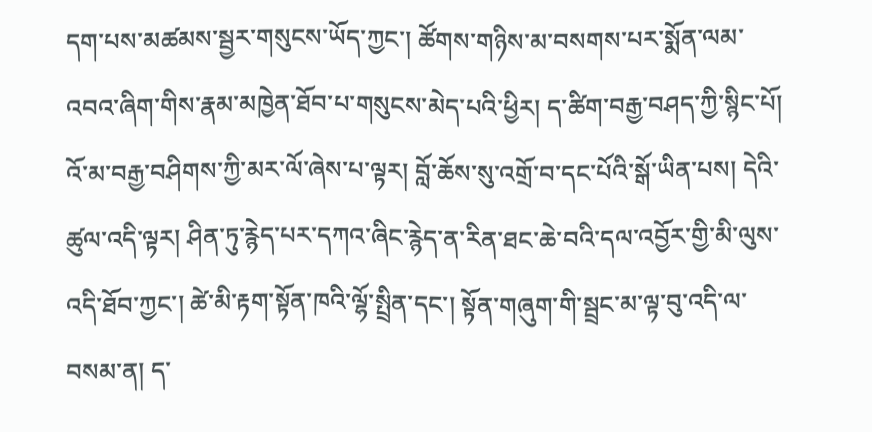དག་པས་མཚམས་སྦྱར་གསུངས་ཡོད་ཀྱང་། ཚོགས་གཉིས་མ་བསགས་པར་སྨོན་ལམ་འབའ་ཞིག་གིས་རྣམ་མཁྱེན་ཐོབ་པ་གསུངས་མེད་པའི་ཕྱིར། ད་ཚིག་བརྒྱ་བཤད་ཀྱི་སྙིང་པོ། འོ་མ་བརྒྱ་བཤིགས་ཀྱི་མར་ལོ་ཞེས་པ་ལྟར། བློ་ཆོས་སུ་འགྲོ་བ་དང་པོའི་སྒོ་ཡིན་པས། དེའི་ཚུལ་འདི་ལྟར། ཤིན་ཏུ་རྙེད་པར་དཀའ་ཞིང་རྙེད་ན་རིན་ཐང་ཆེ་བའི་དལ་འབྱོར་གྱི་མི་ལུས་འདི་ཐོབ་ཀྱང་། ཚེ་མི་རྟག་སྟོན་ཁའི་ལྷོ་སྤྲིན་དང་། སྟོན་གཞུག་གི་སྦྲང་མ་ལྟ་བུ་འདི་ལ་བསམ་ན། ད་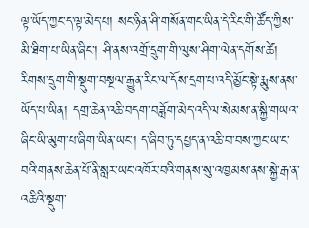ལྟ་ཡོད་ཀྱང་ད་ལྟ་མེད་པ། སང་ཉིན་ཤི་གསོན་གང་ཡིན་དེ་རིང་གི་ཚོད་ཀྱིས་མི་ཐིག་པ་ཡིན་ཞིང་། ཤི་ནས་འགྲོ་དྲུག་གི་ལུས་ཤིག་ལེན་དགོས་ཚེ། རིགས་དྲུག་གི་སྡུག་བསྔལ་རྒྱུན་རིང་ལ་དོས་དྲག་པ་འདི་མྱོང་སྟེ་རྨུས་ནས་ཡོད་པ་ཡིན། དགྲ་ཆེན་འཆི་བདག་བཟློག་མེད་འདི་ལ་སེམས་ན་སྐྱི་གཡའ་ཞིང་ཡི་མུག་པ་ཞིག་ཡིན་ཡང་། ད་ཞིབ་ཏུ་དཔྱད་ན་འཆི་བ་བས་ཀྱང་ཡ་ང་བའི་གནས་ཆེན་པོ་ནི་སླར་ཡང་འཁོར་བའི་གནས་སུ་འཁྱམས་ནས་སྐྱེ་རྒ་ན་འཆིའི་སྡུག་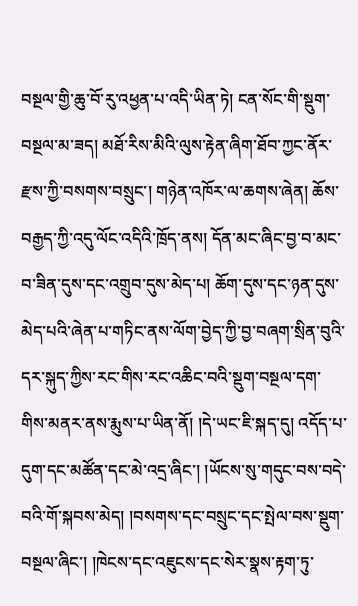བསྔལ་གྱི་ཆུ་བོ་རུ་འཕྱན་པ་འདི་ཡིན་ཏེ། ངན་སོང་གི་སྡུག་བསྔལ་མ་ཟད། མཐོ་རིས་མིའི་ལུས་རྟེན་ཞིག་ཐོབ་ཀྱང་ནོར་རྫས་ཀྱི་བསགས་བསྲུང་། གཉེན་འཁོར་ལ་ཆགས་ཞེན། ཆོས་བརྒྱད་ཀྱི་འདུ་ལོང་འདིའི་ཁྲོད་ནས། དོན་མང་ཞིང་བྱ་བ་མང་བ་ཟིན་དུས་དང་འགྲུབ་དུས་མེད་པ། ཆོག་དུས་དང་ཉན་དུས་མེད་པའི་ཞེན་པ་གཏིང་ནས་ལོག་བྱེད་ཀྱི་བྱ་བཞག་སྲིན་བུའི་དར་སྐུད་ཀྱིས་རང་གིས་རང་འཆིང་བའི་སྡུག་བསྔལ་དག་གིས་མནར་ནས་རྨུས་པ་ཡིན་ནོ། །དེ་ཡང་ཇི་སྐད་དུ། འདོད་པ་དུག་དང་མཚོན་དང་མེ་འདྲ་ཞིང་། །ཡོངས་སུ་གདུང་བས་བདེ་བའི་གོ་སྐབས་མེད། །བསགས་དང་བསྲུང་དང་སྤེལ་བས་སྡུག་བསྔལ་ཞིང་། །ཁེངས་དང་འཇུངས་དང་སེར་སྣས་རྟག་ཏུ་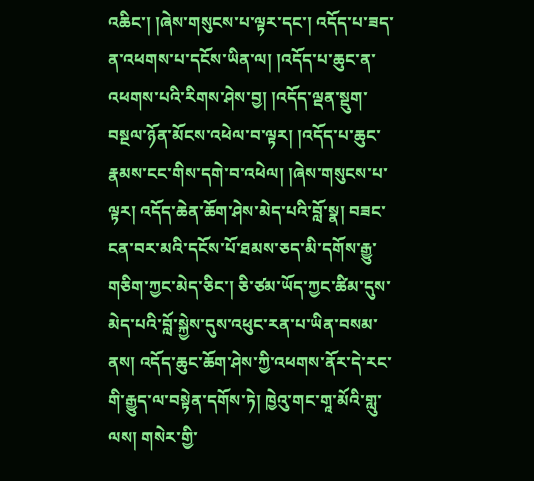འཆིང་། །ཞེས་གསུངས་པ་ལྟར་དང་། འདོད་པ་ཟད་ན་འཕགས་པ་དངོས་ཡིན་ལ། །འདོད་པ་ཆུང་ན་འཕགས་པའི་རིགས་ཤེས་བྱ། །འདོད་ལྡན་སྡུག་བསྔལ་ཉོན་མོངས་འཕེལ་བ་ལྟར། །འདོད་པ་ཆུང་རྣམས་ངང་གིས་དགེ་བ་འཕེལ། །ཞེས་གསུངས་པ་ལྟར། འདོད་ཆེན་ཆོག་ཤེས་མེད་པའི་བློ་སྣ། བཟང་ངན་བར་མའི་དངོས་པོ་ཐམས་ཅད་མི་དགོས་རྒྱུ་གཅིག་ཀྱང་མེད་ཅིང་། ཅི་ཙམ་ཡོད་ཀྱང་ཚིམ་དུས་མེད་པའི་བློ་སྐྱེས་དུས་འཕུང་རན་པ་ཡིན་བསམ་ནས། འདོད་ཆུང་ཆོག་ཤེས་ཀྱི་འཕགས་ནོར་དེ་རང་གི་རྒྱུད་ལ་བསྟེན་དགོས་ཏེ། ཁྱེའུ་གང་གཱ་མོའི་གླུ་ལས། གསེར་གྱི་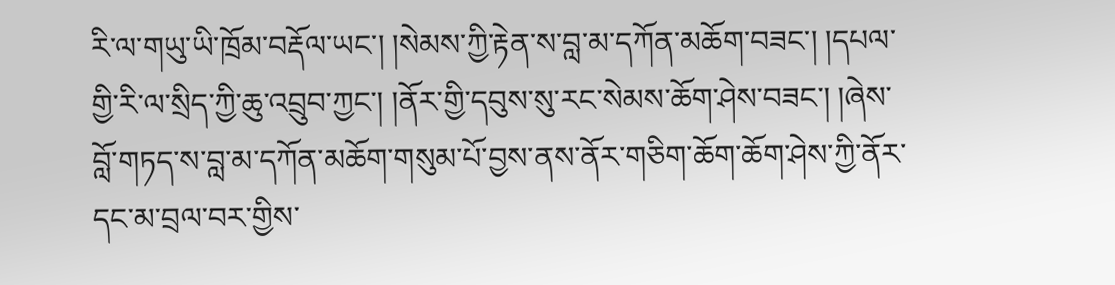རི་ལ་གཡུ་ཡི་ཁྲོམ་བརྡོལ་ཡང་། །སེམས་ཀྱི་རྟེན་ས་བླ་མ་དཀོན་མཆོག་བཟང་། །དཔལ་གྱི་རི་ལ་སྲིད་ཀྱི་ཆུ་འབྲུབ་ཀྱང་། །ནོར་གྱི་དབུས་སུ་རང་སེམས་ཆོག་ཤེས་བཟང་། །ཞེས་བློ་གཏད་ས་བླ་མ་དཀོན་མཆོག་གསུམ་པོ་བྱས་ནས་ནོར་གཅིག་ཆོག་ཆོག་ཤེས་ཀྱི་ནོར་དང་མ་བྲལ་བར་གྱིས་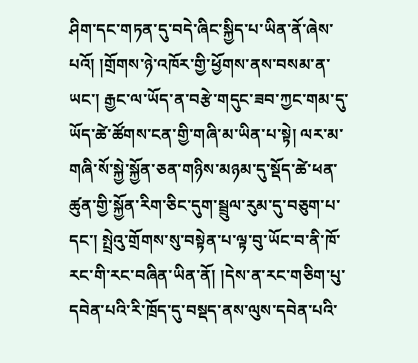ཤིག་དང་གཏན་དུ་བདེ་ཞིང་སྐྱིད་པ་ཡིན་ནོ་ཞེས་པའོ། །གྲོགས་ཉེ་འཁོར་གྱི་ཕྱོགས་ནས་བསམ་ན་ཡང་། རྒྱང་ལ་ཡོད་ན་བརྩེ་གདུང་ཟབ་ཀྱང་གམ་དུ་ཡོད་ཚེ་ཚོགས་ངན་གྱི་གཞི་མ་ཡིན་པ་སྟེ། ལར་མ་གཞི་སོ་སྐྱེ་སྐྱོན་ཅན་གཉིས་མཉམ་དུ་སྡོད་ཚེ་ཕན་ཚུན་གྱི་སྐྱོན་རིག་ཅིང་དུག་སྦྲུལ་རུམ་དུ་བཅུག་པ་དང་། སྤྲེའུ་གྲོགས་སུ་བསྟེན་པ་ལྟ་བུ་ཡོང་བ་ནི་ཁོ་རང་གི་རང་བཞིན་ཡིན་ནོ། །དེས་ན་རང་གཅིག་པུ་དབེན་པའི་རི་ཁྲོད་དུ་བསྡད་ནས་ལུས་དབེན་པའི་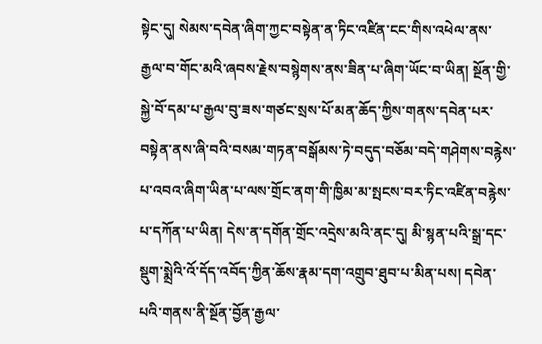སྟེང་དུ། སེམས་དབེན་ཞིག་ཀྱང་བསྟེན་ན་ཏིང་འཛིན་ངང་གིས་འཕེལ་ནས་རྒྱལ་བ་གོང་མའི་ཞབས་རྗེས་བསྙེགས་ནས་ཟིན་པ་ཞིག་ཡོང་བ་ཡིན། སྔོན་གྱི་སྐྱེ་བོ་དམ་པ་རྒྱལ་བུ་ཟས་གཙང་སྲས་པོ་མན་ཆོད་ཀྱིས་གནས་དབེན་པར་བསྟེན་ནས་ཞི་བའི་བསམ་གཏན་བསྒོམས་ཏེ་བདུད་བཅོམ་བདེ་གཤེགས་བརྙེས་པ་འབའ་ཞིག་ཡིན་པ་ལས་གྲོང་ནག་གི་ཁྱིམ་མ་སྤངས་བར་ཏིང་འཛིན་བརྙེས་པ་དཀོན་པ་ཡིན། དེས་ན་དགོན་གྲོང་འདྲེས་མའི་ནང་དུ། མི་སྙན་པའི་སྒྲ་དང་སྡུག་སྨྲེའི་འོ་དོད་འབོད་ཀྱིན་ཆོས་རྣམ་དག་འགྲུབ་ཐུབ་པ་མིན་པས། དབེན་པའི་གནས་ནི་སྔོན་བྱོན་རྒྱལ་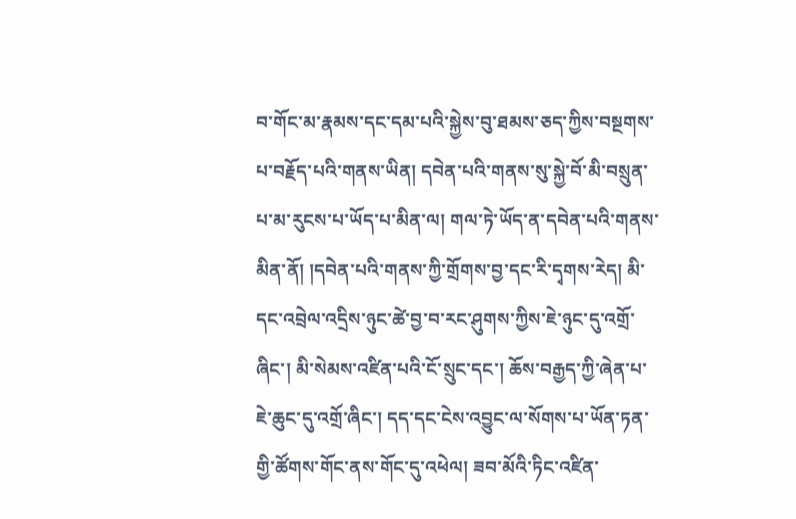བ་གོང་མ་རྣམས་དང་དམ་པའི་སྐྱེས་བུ་ཐམས་ཅད་ཀྱིས་བསྔགས་པ་བརྗོད་པའི་གནས་ཡིན། དབེན་པའི་གནས་སུ་སྐྱེ་བོ་མི་བསྲུན་པ་མ་རུངས་པ་ཡོད་པ་མིན་ལ། གལ་ཏེ་ཡོད་ན་དབེན་པའི་གནས་མིན་ནོ། །དབེན་པའི་གནས་ཀྱི་གྲོགས་བྱ་དང་རི་དྭགས་རེད། མི་དང་འབྲེལ་འདྲིས་ཉུང་ཚེ་བྱ་བ་རང་ཤུགས་ཀྱིས་ཇེ་ཉུང་དུ་འགྲོ་ཞིང་། མི་སེམས་འཛིན་པའི་ངོ་སྲུང་དང་། ཆོས་བརྒྱད་ཀྱི་ཞེན་པ་ཇེ་ཆུང་དུ་འགྲོ་ཞིང་། དད་དང་ངེས་འབྱུང་ལ་སོགས་པ་ཡོན་ཏན་གྱི་ཚོགས་གོང་ནས་གོང་དུ་འཕེལ། ཟབ་མོའི་ཏིང་འཛིན་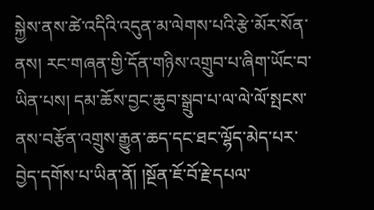སྐྱེས་ནས་ཚེ་འདིའི་འདུན་མ་ལེགས་པའི་རྩེ་མོར་སོན་ནས། རང་གཞན་གྱི་དོན་གཉིས་འགྲུབ་པ་ཞིག་ཡོང་བ་ཡིན་པས། དམ་ཆོས་བྱང་ཆུབ་སྒྲུབ་པ་ལ་ལེ་ལོ་སྤངས་ནས་བརྩོན་འགྲུས་རྒྱུན་ཆད་དང་ཐང་ལྷོད་མེད་པར་བྱེད་དགོས་པ་ཡིན་ནོ། །སྔོན་ཇོ་བོ་རྗེ་དཔལ་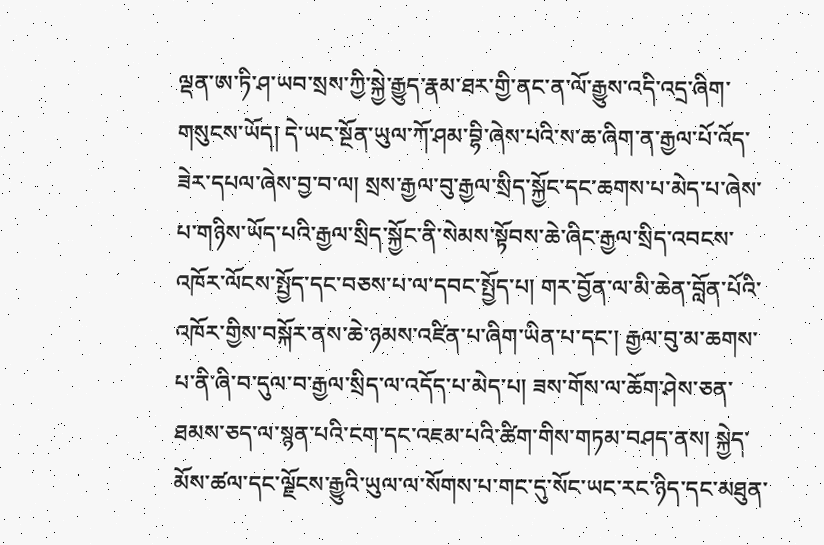ལྡན་ཨ་ཏི་ཤ་ཡབ་སྲས་ཀྱི་སྐྱེ་རྒྱུད་རྣམ་ཐར་གྱི་ནང་ན་ལོ་རྒྱུས་འདི་འདྲ་ཞིག་གསུངས་ཡོད། དེ་ཡང་སྔོན་ཡུལ་ཀོ་ཤམ་བྷི་ཞེས་པའི་ས་ཆ་ཞིག་ན་རྒྱལ་པོ་འོད་ཟེར་དཔལ་ཞེས་བྱ་བ་ལ། སྲས་རྒྱལ་བུ་རྒྱལ་སྲིད་སྐྱོང་དང་ཆགས་པ་མེད་པ་ཞེས་པ་གཉིས་ཡོད་པའི་རྒྱལ་སྲིད་སྐྱོང་ནི་སེམས་སྟོབས་ཆེ་ཞིང་རྒྱལ་སྲིད་འབངས་འཁོར་ལོངས་སྤྱོད་དང་བཅས་པ་ལ་དབང་སྤྱོད་པ། གར་བྱོན་ལ་མི་ཆེན་བློན་པོའི་འཁོར་གྱིས་བསྐོར་ནས་ཆེ་ཉམས་འཛིན་པ་ཞིག་ཡིན་པ་དང་། རྒྱལ་བུ་མ་ཆགས་པ་ནི་ཞི་བ་དུལ་བ་རྒྱལ་སྲིད་ལ་འདོད་པ་མེད་པ། ཟས་གོས་ལ་ཆོག་ཤེས་ཅན་ཐམས་ཅད་ལ་སྙན་པའི་ངག་དང་འཇམ་པའི་ཚིག་གིས་གཏམ་བཤད་ནས། སྐྱེད་མོས་ཚལ་དང་ལྗོངས་རྒྱུའི་ཡུལ་ལ་སོགས་པ་གང་དུ་སོང་ཡང་རང་ཉིད་དང་མཐུན་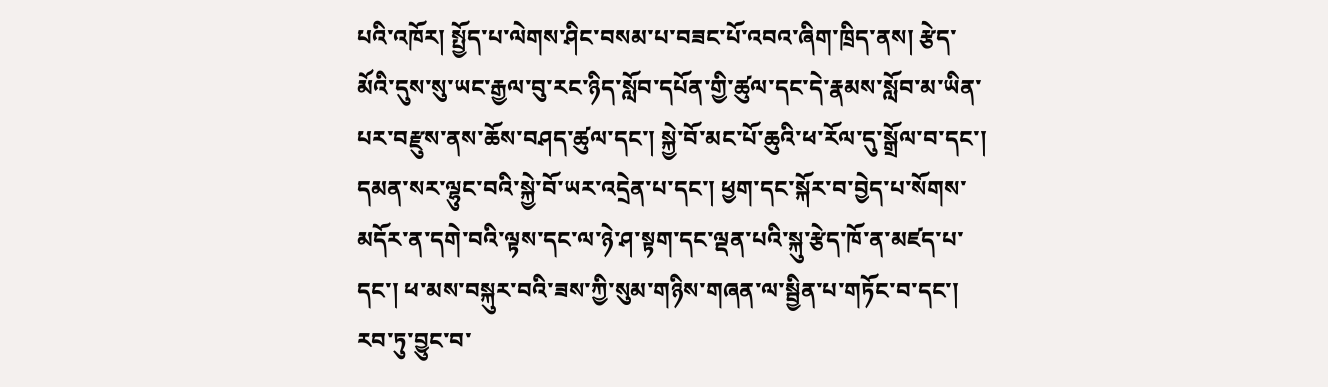པའི་འཁོར། སྤྱོད་པ་ལེགས་ཤིང་བསམ་པ་བཟང་པོ་འབའ་ཞིག་ཁྲིད་ནས། རྩེད་མོའི་དུས་སུ་ཡང་རྒྱལ་བུ་རང་ཉིད་སློབ་དཔོན་གྱི་ཚུལ་དང་དེ་རྣམས་སློབ་མ་ཡིན་པར་བརྫུས་ནས་ཆོས་བཤད་ཚུལ་དང་། སྐྱེ་བོ་མང་པོ་ཆུའི་ཕ་རོལ་དུ་སྒྲོལ་བ་དང་། དམན་སར་ལྷུང་བའི་སྐྱེ་བོ་ཡར་འདྲེན་པ་དང་། ཕྱག་དང་སྐོར་བ་བྱེད་པ་སོགས་མདོར་ན་དགེ་བའི་ལྟས་དང་ལ་ཉེ་ཤ་སྟག་དང་ལྡན་པའི་སྐུ་རྩེད་ཁོ་ན་མཛད་པ་དང་། ཕ་མས་བསྐུར་བའི་ཟས་ཀྱི་སུམ་གཉིས་གཞན་ལ་སྦྱིན་པ་གཏོང་བ་དང་། རབ་ཏུ་བྱུང་བ་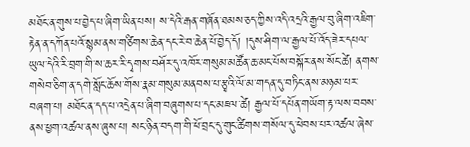མཐོང་ན་གུས་པ་བྱེད་པ་ཞིག་ཡིན་པས། ས་དེའི་རྒན་གཞོན་ཐམས་ཅད་ཀྱིས་འདི་འདྲའི་རྒྱལ་བུ་ཞིག་འཇིག་རྟེན་ན་དཀོན་པའོ་སྙམ་ནས་གཙིགས་ཆེན་དང་རེ་བ་ཆེན་པོ་བྱེད་དོ། །དུས་ཤིག་ལ་རྒྱལ་པོ་འོད་ཟེར་དཔལ་ཡུལ་དེའི་རི་བྲག་གི་ས་ཆར་རི་དྭགས་བཤོར་དུ་འཁོར་གསུམ་མཚོན་ཆ་མང་པོས་བསྐོར་ནས་སོང་ཚེ། ནགས་གསེབ་ཅིག་ན་དགེ་སློང་ཆོས་གོས་རྣམ་གསུམ་མནབས་པ་རྩྭའི་ལོ་མ་གདན་དུ་བཏིང་ནས་མཉམ་པར་བཞག་པ། མཐོང་ན་དད་པ་འདྲེན་པ་ཞིག་བཞུགས་པ་དང་མཇལ་ཚེ། རྒྱལ་པོ་དཔོན་གཡོག་རྟ་ལས་བབས་ནས་ཕྱག་འཚལ་ནས་ཞུས་པ། སང་ཉིན་བདག་གི་ཕོ་བྲང་དུ་གུང་ཚིགས་གསོལ་དུ་ཕེབས་པར་འཚལ་ཞེས་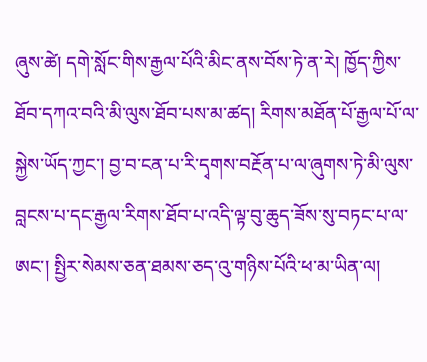ཞུས་ཚེ། དགེ་སློང་གིས་རྒྱལ་པོའི་མིང་ནས་བོས་ཏེ་ན་རེ། ཁྱོད་ཀྱིས་ཐོབ་དཀའ་བའི་མི་ལུས་ཐོབ་པས་མ་ཚད། རིགས་མཐོན་པོ་རྒྱལ་པོ་ལ་སྐྱེས་ཡོད་ཀྱང་། བྱ་བ་ངན་པ་རི་དྭགས་བརྔོན་པ་ལ་ཞུགས་ཏེ་མི་ལུས་བླངས་པ་དང་རྒྱལ་རིགས་ཐོབ་པ་འདི་ལྟ་བུ་ཆུད་ཟོས་སུ་བཏང་པ་ལ་ཨང་། སྤྱིར་སེམས་ཅན་ཐམས་ཅད་འུ་གཉིས་པོའི་ཕ་མ་ཡིན་ལ།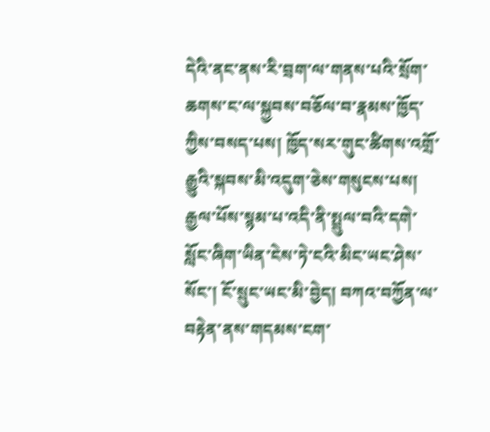དེའི་ནང་ནས་རི་བྲག་ལ་གནས་པའི་སྲོག་ཆགས་ང་ལ་སྐྱབས་བཅོལ་བ་རྣམས་ཁྱོད་ཀྱིས་བསད་པས། ཁྱོད་སར་གུང་ཚིགས་འགྲོ་རྒྱུའི་སྐབས་མི་འདུག་ཅེས་གསུངས་པས། རྒྱལ་པོས་སྙམ་པ་འདི་ནི་སྤྲུལ་བའི་དགེ་སློང་ཞིག་ཡིན་ངེས་ཏེ་ངའི་མིང་ཡང་ཤེས་སོང་། ངོ་སྲུང་ཡང་མི་བྱེད། བཀའ་བཀྱོན་ལ་བརྟེན་ནས་གདམས་ངག་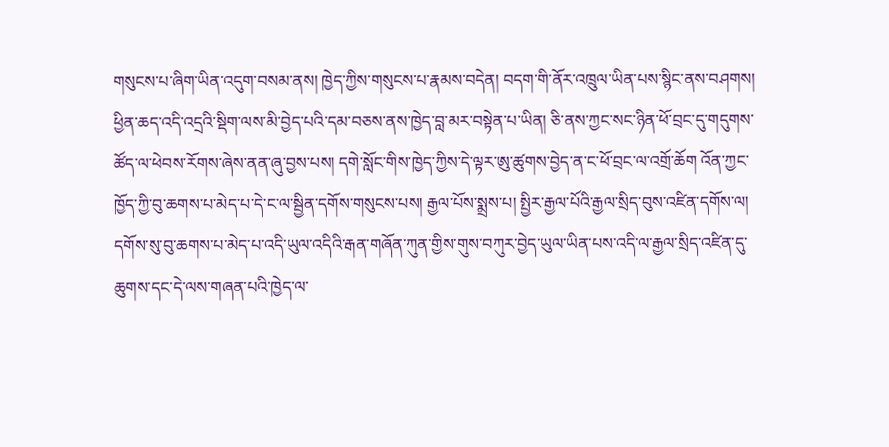གསུངས་པ་ཞིག་ཡིན་འདུག་བསམ་ནས། ཁྱེད་ཀྱིས་གསུངས་པ་རྣམས་བདེན། བདག་གི་ནོར་འཁྲུལ་ཡིན་པས་སྙིང་ནས་བཤགས། ཕྱིན་ཆད་འདི་འདྲའི་སྡིག་ལས་མི་བྱེད་པའི་དམ་བཅས་ནས་ཁྱེད་བླ་མར་བསྟེན་པ་ཡིན། ཅི་ནས་ཀྱང་སང་ཉིན་ཕོ་བྲང་དུ་གདུགས་ཚོད་ལ་ཕེབས་རོགས་ཞེས་ནན་ཞུ་བྱས་པས། དགེ་སློང་གིས་ཁྱེད་ཀྱིས་དེ་ལྟར་ཨུ་ཚུགས་བྱེད་ན་ང་ཕོ་བྲང་ལ་འགྲོ་ཆོག འོན་ཀྱང་ཁྱོད་ཀྱི་བུ་ཆགས་པ་མེད་པ་དེ་ང་ལ་སྦྱིན་དགོས་གསུངས་པས། རྒྱལ་པོས་སྨྲས་པ། སྤྱིར་རྒྱལ་པོའི་རྒྱལ་སྲིད་བུས་འཛིན་དགོས་ལ། དགོས་སུ་བུ་ཆགས་པ་མེད་པ་འདི་ཡུལ་འདིའི་རྒན་གཞོན་ཀུན་གྱིས་གུས་བཀུར་བྱེད་ཡུལ་ཡིན་པས་འདི་ལ་རྒྱལ་སྲིད་འཛིན་དུ་ཆུགས་དང་དེ་ལས་གཞན་པའི་ཁྱེད་ལ་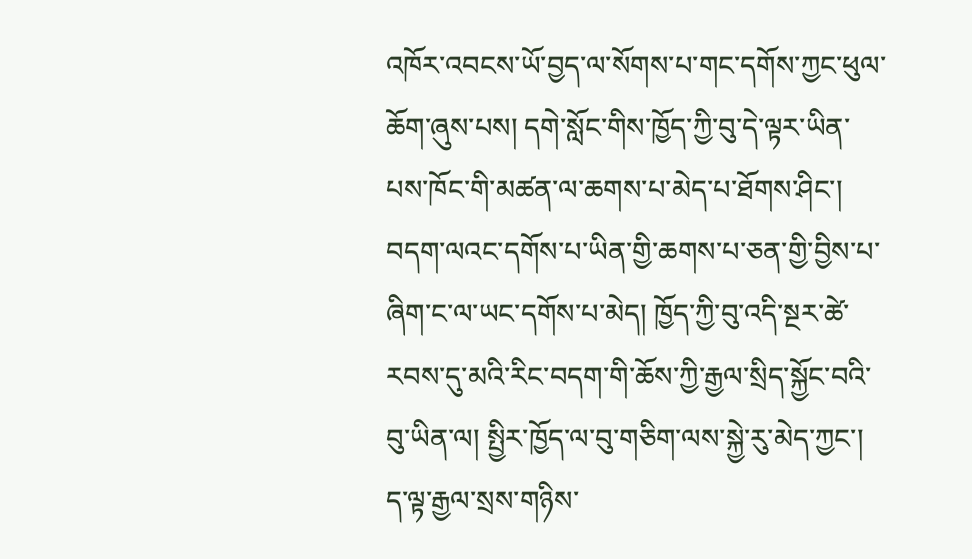འཁོར་འབངས་ཡོ་བྱད་ལ་སོགས་པ་གང་དགོས་ཀྱང་ཕུལ་ཆོག་ཞུས་པས། དགེ་སློང་གིས་ཁྱོད་ཀྱི་བུ་དེ་ལྟར་ཡིན་པས་ཁོང་གི་མཚན་ལ་ཆགས་པ་མེད་པ་ཐོགས་ཤིང་། བདག་ལའང་དགོས་པ་ཡིན་གྱི་ཆགས་པ་ཅན་གྱི་བྱིས་པ་ཞིག་ང་ལ་ཡང་དགོས་པ་མེད། ཁྱོད་ཀྱི་བུ་འདི་སྔར་ཚེ་རབས་དུ་མའི་རིང་བདག་གི་ཆོས་ཀྱི་རྒྱལ་སྲིད་སྐྱོང་བའི་བུ་ཡིན་ལ། སྤྱིར་ཁྱོད་ལ་བུ་གཅིག་ལས་སྐྱེ་རུ་མེད་ཀྱང་། ད་ལྟ་རྒྱལ་སྲས་གཉིས་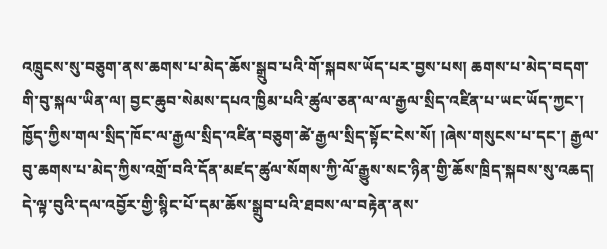འཁྲུངས་སུ་བཅུག་ནས་ཆགས་པ་མེད་ཆོས་སྒྲུབ་པའི་གོ་སྐབས་ཡོད་པར་བྱས་པས། ཆགས་པ་མེད་བདག་གི་བུ་སྐལ་ཡིན་ལ། བྱང་ཆུབ་སེམས་དཔའ་ཁྱིམ་པའི་ཚུལ་ཅན་ལ་ལ་རྒྱལ་སྲིད་འཛིན་པ་ཡང་ཡོད་ཀྱང་། ཁྱོད་ཀྱིས་གལ་སྲིད་ཁོང་ལ་རྒྱལ་སྲིད་འཛིན་བཅུག་ཚེ་རྒྱལ་སྲིད་སྟོང་ངེས་སོ། །ཞེས་གསུངས་པ་དང་། རྒྱལ་བུ་ཆགས་པ་མེད་ཀྱིས་འགྲོ་བའི་དོན་མཛད་ཚུལ་སོགས་ཀྱི་ལོ་རྒྱུས་སང་ཉིན་གྱི་ཆོས་ཁྲིད་སྐབས་སུ་འཆད། དེ་ལྟ་བུའི་དལ་འབྱོར་གྱི་སྙིང་པོ་དམ་ཆོས་སྒྲུབ་པའི་ཐབས་ལ་བརྟེན་ནས་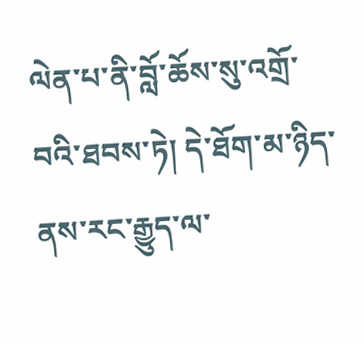ལེན་པ་ནི་བློ་ཆོས་སུ་འགྲོ་བའི་ཐབས་ཏེ། དེ་ཐོག་མ་ཉིད་ནས་རང་རྒྱུད་ལ་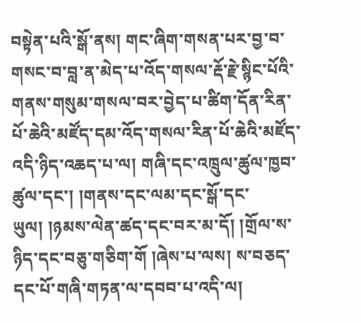བསྟེན་པའི་སྒོ་ནས། གང་ཞིག་གསན་པར་བྱ་བ་གསང་བ་བླ་ན་མེད་པ་འོད་གསལ་རྡོ་རྗེ་སྙིང་པོའི་གནས་གསུམ་གསལ་བར་བྱེད་པ་ཚིག་དོན་རིན་པོ་ཆེའི་མཛོད་དམ་འོད་གསལ་རིན་པོ་ཆེའི་མཛོད་འདི་ཉིད་འཆད་པ་ལ། གཞི་དང་འཁྲུལ་ཚུལ་ཁྱབ་ཚུལ་དང་། །གནས་དང་ལམ་དང་སྒོ་དང་ཡུལ། །ཉམས་ལེན་ཚད་དང་བར་མ་དོ། །གྲོལ་ས་ཉིད་དང་བཅུ་གཅིག་གོ །ཞེས་པ་ལས། ས་བཅད་དང་པོ་གཞི་གཏན་ལ་དབབ་པ་འདི་ལ།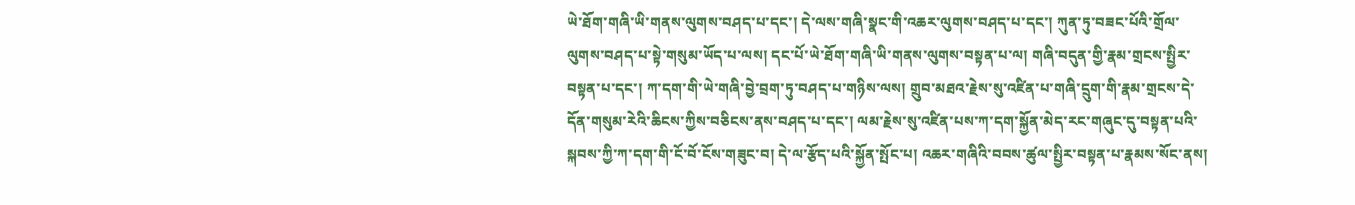ཡེ་ཐོག་གཞི་ཡི་གནས་ལུགས་བཤད་པ་དང་། དེ་ལས་གཞི་སྣང་གི་འཆར་ལུགས་བཤད་པ་དང་། ཀུན་ཏུ་བཟང་པོའི་གྲོལ་ལུགས་བཤད་པ་སྟེ་གསུམ་ཡོད་པ་ལས། དང་པོ་ཡེ་ཐོག་གཞི་ཡི་གནས་ལུགས་བསྟན་པ་ལ། གཞི་བདུན་གྱི་རྣམ་གྲངས་སྤྱིར་བསྟན་པ་དང་། ཀ་དག་གི་ཡེ་གཞི་བྱེ་བྲག་ཏུ་བཤད་པ་གཉིས་ལས། གྲུབ་མཐའ་རྗེས་སུ་འཛིན་པ་གཞི་དྲུག་གི་རྣམ་གྲངས་དེ་དོན་གསུམ་རེའི་ཆིངས་ཀྱིས་བཅིངས་ནས་བཤད་པ་དང་། ལམ་རྗེས་སུ་འཛིན་པས་ཀ་དག་སྐྱོན་མེད་རང་གཞུང་དུ་བསྟན་པའི་སྐབས་ཀྱི་ཀ་དག་གི་ངོ་བོ་ངོས་གཟུང་བ། དེ་ལ་རྩོད་པའི་སྐྱོན་སྤོང་པ། འཆར་གཞིའི་བབས་ཚུལ་སྤྱིར་བསྟན་པ་རྣམས་སོང་ནས།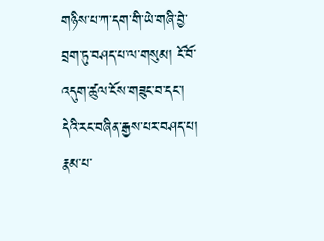གཉིས་པ་ཀ་དག་གི་ཡེ་གཞི་བྱེ་བྲག་ཏུ་བཤད་པ་ལ་གསུམ། ངོ་བོ་འདུག་ཚུལ་ངོས་གཟུང་བ་དང་། དེའི་རང་བཞིན་རྒྱས་པར་བཤད་པ། རྣམ་པ་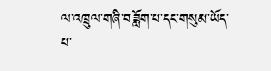ལ་འཁྲུལ་གཞི་བཟློག་པ་དང་གསུམ་ཡོད་པ་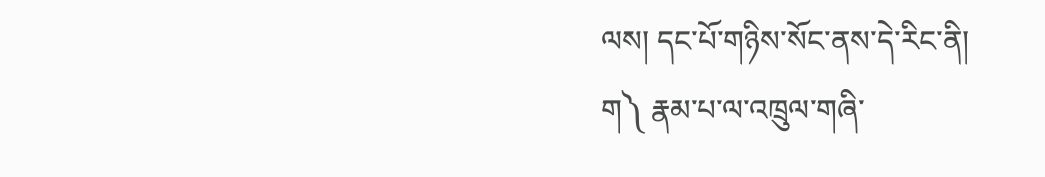ལས། དང་པོ་གཉིས་སོང་ནས་དེ་རིང་ནི།
ག༽ རྣམ་པ་ལ་འཁྲུལ་གཞི་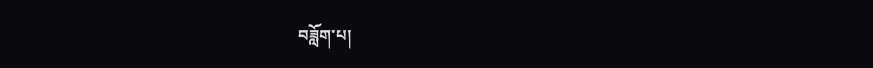བཟློག་པ།